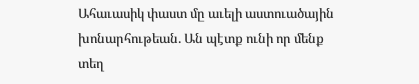Ահաւասիկ փաստ մը աւելի աստուածային խոնարհութեան. Ան պէտք ունի որ մենք տեղ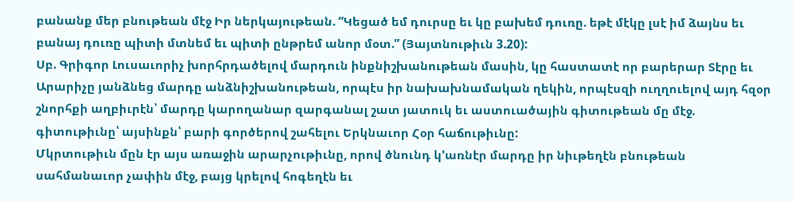բանանք մեր բնութեան մէջ Իր ներկայութեան. “Կեցած եմ դուրսը եւ կը բախեմ դուռը. եթէ մէկը լսէ իմ ձայնս եւ բանայ դուռը պիտի մտնեմ եւ պիտի ընթրեմ անոր մօտ.” (Յայտնութիւն 3.20):
Սբ. Գրիգոր Լուսաւորիչ խորհրդածելով մարդուն ինքնիշխանութեան մասին, կը հաստատէ որ բարերար Տէրը եւ Արարիչը յանձնեց մարդը անձնիշխանութեան, որպէս իր նախախնամական ղեկին, որպէսզի ուղղուելով այդ հզօր շնորհքի աղբիւրէն՝ մարդը կարողանար զարգանալ շատ յատուկ եւ աստուածային գիտութեան մը մէջ. գիտութիւնը՝ այսինքն՝ բարի գործերով շահելու Երկնաւոր Հօր հաճութիւնը:
Մկրտութիւն մըն էր այս առաջին արարչութիւնը, որով ծնունդ կ’առնէր մարդը իր նիւթեղէն բնութեան սահմանաւոր չափին մէջ, բայց կրելով հոգեղէն եւ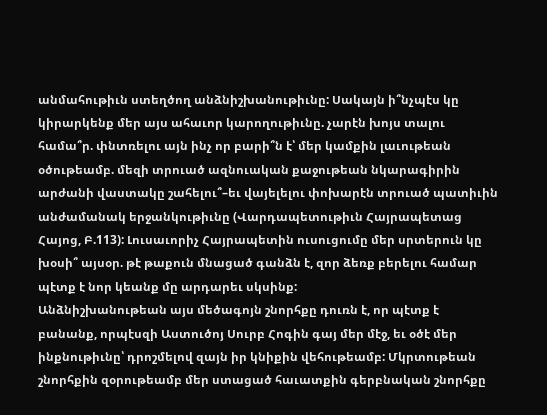անմահութիւն ստեղծող անձնիշխանութիւնը: Սակայն ի՞նչպէս կը կիրարկենք մեր այս ահաւոր կարողութիւնը. չարէն խոյս տալու համա՞ր. փնտռելու այն ինչ որ բարի՞ն է՝ մեր կամքին լաւութեան օծութեամբ. մեզի տրուած ազնուական քաջութեան նկարագիրին արժանի վաստակը շահելու՞–եւ վայելելու փոխարէն տրուած պատիւին անժամանակ երջանկութիւնը (Վարդապետութիւն Հայրապետաց Հայոց, Բ.113): Լուսաւորիչ Հայրապետին ուսուցումը մեր սրտերուն կը խօսի՞ այսօր. թէ թաքուն մնացած գանձն է, զոր ձեռք բերելու համար պէտք է նոր կեանք մը արդարեւ սկսինք:
Անձնիշխանութեան այս մեծագոյն շնորհքը դուռն է, որ պէտք է բանանք, որպէսզի Աստուծոյ Սուրբ Հոգին գայ մեր մէջ, եւ օծէ մեր ինքնութիւնը՝ դրոշմելով զայն իր կնիքին վեհութեամբ: Մկրտութեան շնորհքին զօրութեամբ մեր ստացած հաւատքին գերբնական շնորհքը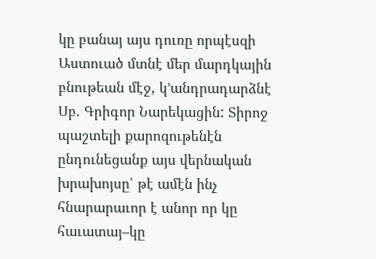կը բանայ այս դուռը որպէսզի Աստուած մտնէ մեր մարդկային բնութեան մէջ, կ’անդրադարձնէ Սբ. Գրիգոր Նարեկացին: Տիրոջ պաշտելի քարոզութենէն ընդունեցանք այս վերնական խրախոյսը՝ թէ ամէն ինչ հնարարաւոր է անոր որ կը հաւատայ–կը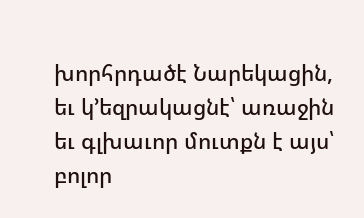խորհրդածէ Նարեկացին, եւ կ’եզրակացնէ՝ առաջին եւ գլխաւոր մուտքն է այս՝ բոլոր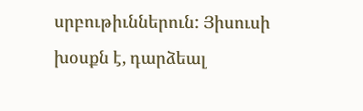սրբութիւններուն: Յիսուսի խօսքն է, դարձեալ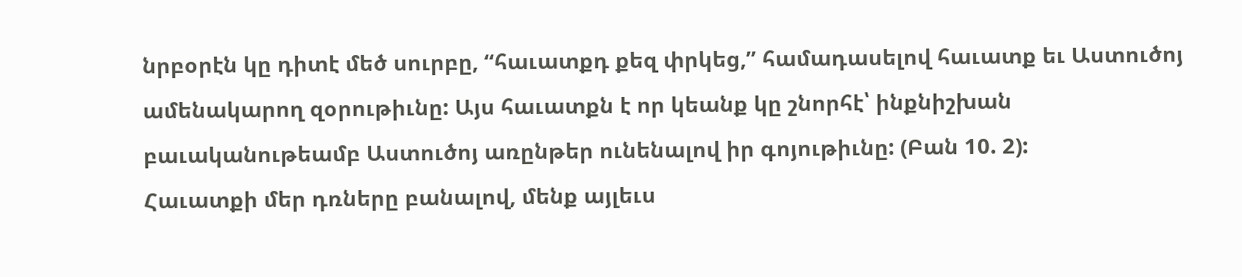նրբօրէն կը դիտէ մեծ սուրբը, “հաւատքդ քեզ փրկեց,” համադասելով հաւատք եւ Աստուծոյ ամենակարող զօրութիւնը: Այս հաւատքն է որ կեանք կը շնորհէ՝ ինքնիշխան բաւականութեամբ Աստուծոյ առընթեր ունենալով իր գոյութիւնը: (Բան 10. 2):
Հաւատքի մեր դռները բանալով, մենք այլեւս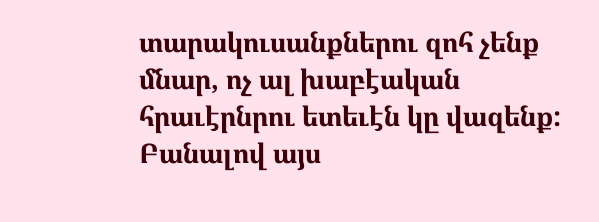տարակուսանքներու զոհ չենք մնար, ոչ ալ խաբէական հրաւէրնրու ետեւէն կը վազենք: Բանալով այս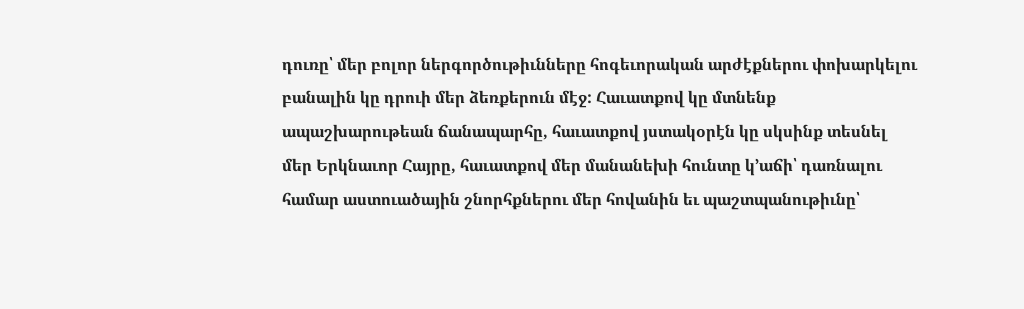դուռը՝ մեր բոլոր ներգործութիւնները հոգեւորական արժէքներու փոխարկելու բանալին կը դրուի մեր ձեռքերուն մէջ: Հաւատքով կը մտնենք ապաշխարութեան ճանապարհը, հաւատքով յստակօրէն կը սկսինք տեսնել մեր Երկնաւոր Հայրը, հաւատքով մեր մանանեխի հունտը կ’աճի՝ դառնալու համար աստուածային շնորհքներու մեր հովանին եւ պաշտպանութիւնը՝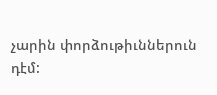չարին փորձութիւններուն դէմ: